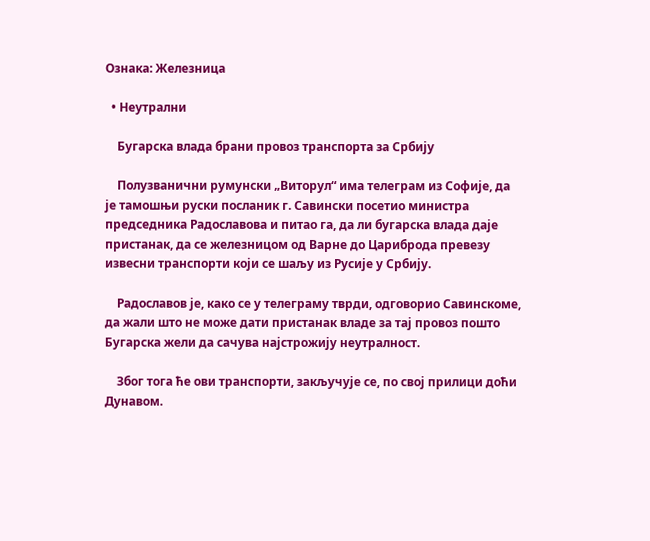Ознака: Железница

  • Неутрални

    Бугарска влада брани провоз транспорта за Србију

    Полузванични румунски „Виторул“ има телеграм из Софије, да је тамошњи руски посланик г. Савински посетио министра председника Радославова и питао га, да ли бугарска влада даје пристанак, да се железницом од Варне до Цариброда превезу извесни транспорти који се шаљу из Русије у Србију.

    Радославов је, како се у телеграму тврди, одговорио Савинскоме, да жали што не може дати пристанак владе за тај провоз пошто Бугарска жели да сачува најстрожију неутралност.

    Због тога ће ови транспорти, закључује се, по свој прилици доћи Дунавом.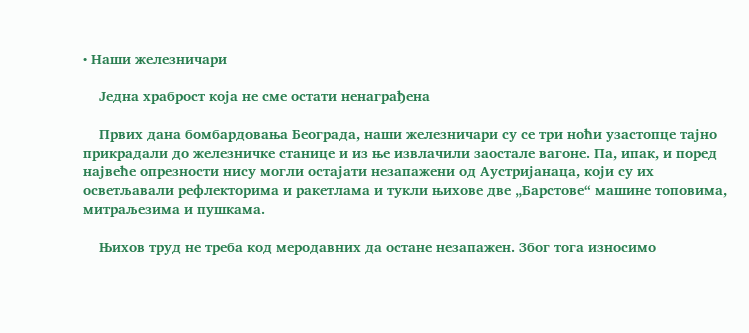• Наши железничари

    Једна храброст која не сме остати ненаграђена

    Првих дана бомбардовања Београда, наши железничари су се три ноћи узастопце тајно прикрадали до железничке станице и из ње извлачили заостале вагоне. Па, ипак, и поред највеће опрезности нису могли остајати незапажени од Аустријанаца, који су их осветљавали рефлекторима и ракетлама и тукли њихове две „Барстове“ машине топовима, митраљезима и пушкама.

    Њихов труд не треба код меродавних да остане незапажен. Због тога износимо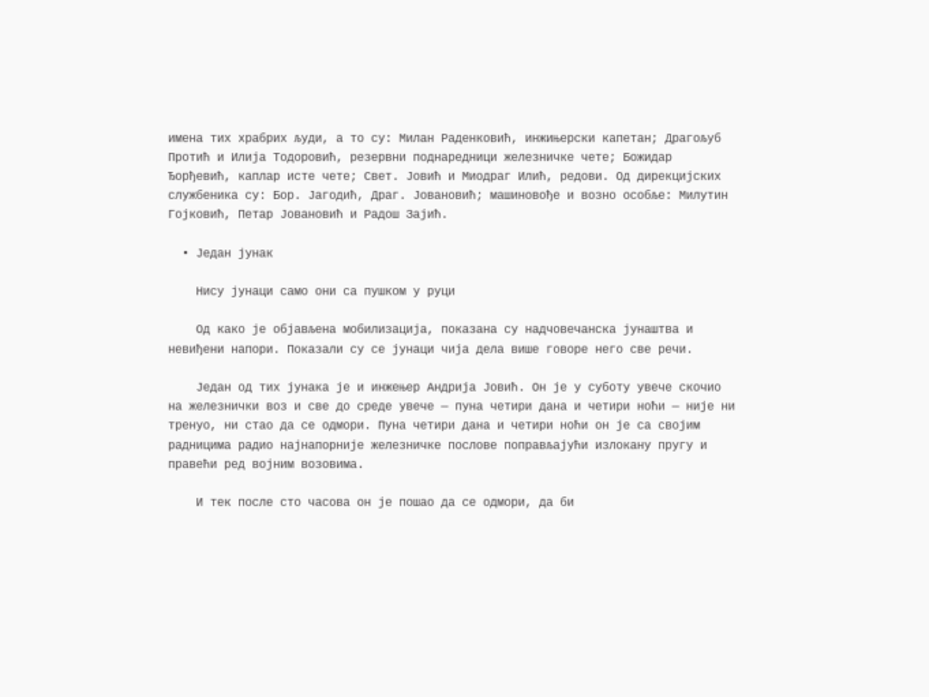имена тих храбрих људи, а то су: Милан Раденковић, инжињерски капетан; Драгољуб Протић и Илија Тодоровић, резервни поднаредници железничке чете; Божидар Ђорђевић, каплар исте чете; Свет. Јовић и Миодраг Илић, редови. Од дирекцијских службеника су: Бор. Јагодић, Драг. Јовановић; машиновође и возно особље: Милутин Гојковић, Петар Јовановић и Радош Зајић.

  • Један јунак

    Нису јунаци само они са пушком у руци

    Од како је објављена мобилизација, показана су надчовечанска јунаштва и невиђени напори. Показали су се јунаци чија дела више говоре него све речи.

    Један од тих јунака је и инжењер Андрија Јовић. Он је у суботу увече скочио на железнички воз и све до среде увече — пуна четири дана и четири ноћи — није ни тренуо, ни стао да се одмори. Пуна четири дана и четири ноћи он је са својим радницима радио најнапорније железничке послове поправљајући излокану пругу и правећи ред војним возовима.

    И тек после сто часова он је пошао да се одмори, да би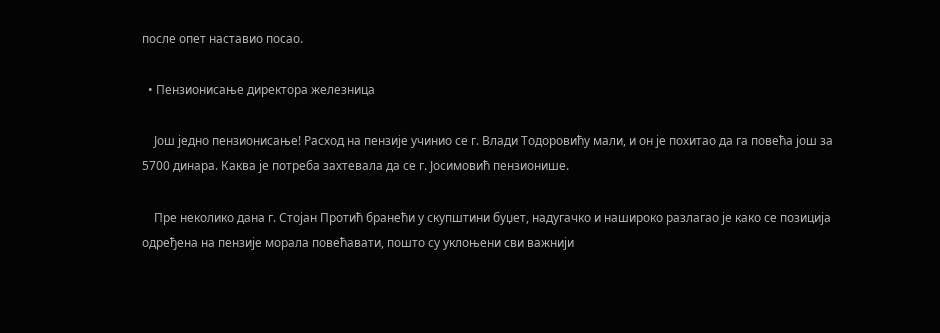после опет наставио посао.

  • Пензионисање директора железница

    Још једно пензионисање! Расход на пензије учинио се г. Влади Тодоровићу мали, и он је похитао да га повећа још за 5700 динара. Каква је потреба захтевала да се г. Јосимовић пензионише.

    Пре неколико дана г. Стојан Протић бранећи у скупштини буџет, надугачко и нашироко разлагао је како се позиција одређена на пензије морала повећавати, пошто су уклоњени сви важнији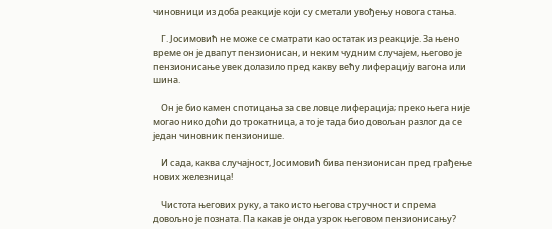чиновници из доба реакције који су сметали увођењу новога стања.

    Г. Јосимовић не може се сматрати као остатак из реакције. За њено време он је двапут пензионисан, и неким чудним случајем, његово је пензионисање увек долазило пред какву већу лиферацију вагона или шина.

    Он је био камен спотицања за све ловце лиферација; преко њега није могао нико доћи до трокатница, а то је тада био довољан разлог да се један чиновник пензионише.

    И сада, каква случајност, Јосимовић бива пензионисан пред грађење нових железница!

    Чистота његових руку, а тако исто његова стручност и спрема довољно је позната. Па какав је онда узрок његовом пензионисању?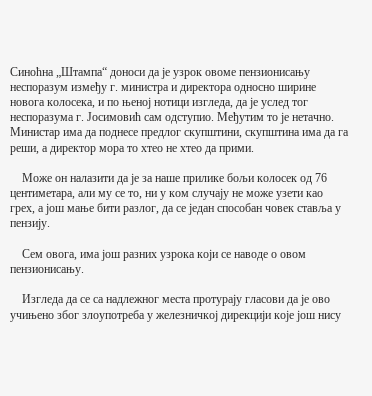Синоћна „Штампа“ доноси да је узрок овоме пензионисању неспоразум између г. министра и директора односно ширине новога колосека, и по њеној нотици изгледа, да је услед тог неспоразума г. Јосимовић сам одступио. Међутим то је нетачно. Министар има да поднесе предлог скупштини, скупштина има да га реши, а директор мора то хтео не хтео да прими.

    Може он налазити да је за наше прилике бољи колосек од 76 центиметара, али му се то, ни у ком случају не може узети као грех, а још мање бити разлог, да се један способан човек ставља у пензију.

    Сем овога, има још разних узрока који се наводе о овом пензионисању.

    Изгледа да се са надлежног места протурају гласови да је ово учињено због злоупотреба у железничкој дирекцији које још нису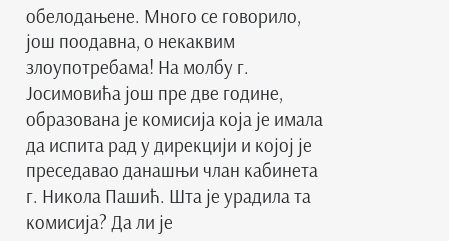обелодањене. Много се говорило, још поодавна, о некаквим злоупотребама! На молбу г. Јосимовића још пре две године, образована је комисија која је имала да испита рад у дирекцији и којој је преседавао данашњи члан кабинета г. Никола Пашић. Шта је урадила та комисија? Да ли је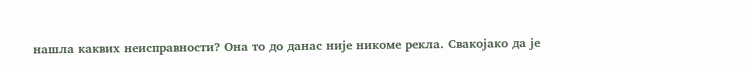нашла каквих неисправности? Она то до данас није никоме рекла. Свакојако да је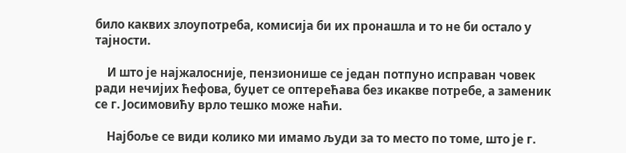било каквих злоупотреба, комисија би их пронашла и то не би остало у тајности.

    И што је најжалосније, пензионише се један потпуно исправан човек ради нечијих ћефова, буџет се оптерећава без икакве потребе, а заменик се г. Јосимовићу врло тешко може наћи.

    Најбоље се види колико ми имамо људи за то место по томе, што је г.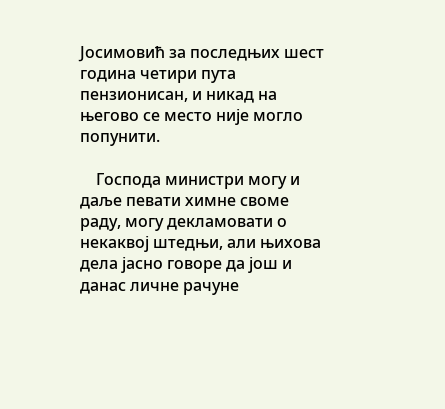Јосимовић за последњих шест година четири пута пензионисан, и никад на његово се место није могло попунити.

    Господа министри могу и даље певати химне своме раду, могу декламовати о некаквој штедњи, али њихова дела јасно говоре да још и данас личне рачуне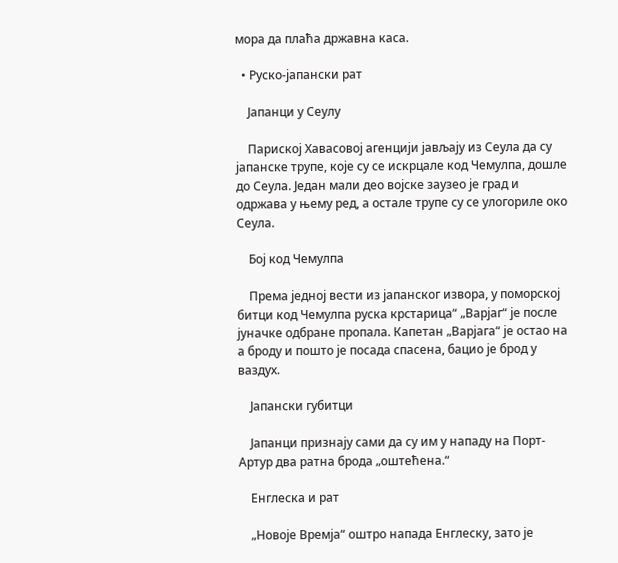мора да плаћа државна каса.

  • Руско-јапански рат

    Јапанци у Сеулу

    Париској Хавасовој агенцији јављају из Сеула да су јапанске трупе, које су се искрцале код Чемулпа, дошле до Сеула. Један мали део војске заузео је град и одржава у њему ред, а остале трупе су се улогориле око Сеула.

    Бој код Чемулпа

    Према једној вести из јапанског извора, у поморској битци код Чемулпа руска крстарица“ „Варјаг“ је после јуначке одбране пропала. Капетан „Варјага“ је остао на а броду и пошто је посада спасена, бацио је брод у ваздух.

    Јапански губитци

    Јапанци признају сами да су им у нападу на Порт-Артур два ратна брода „оштећена.“

    Енглеска и рат

    „Новоје Времја“ оштро напада Енглеску, зато је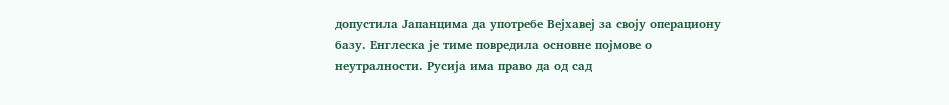допустила Јапанцима да употребе Вејхавеј за своју операциону базу. Енглеска је тиме повредила основне појмове о неутралности. Русија има право да од сад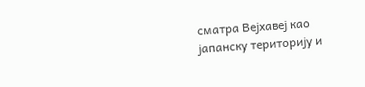сматра Вејхавеј као јапанску територију и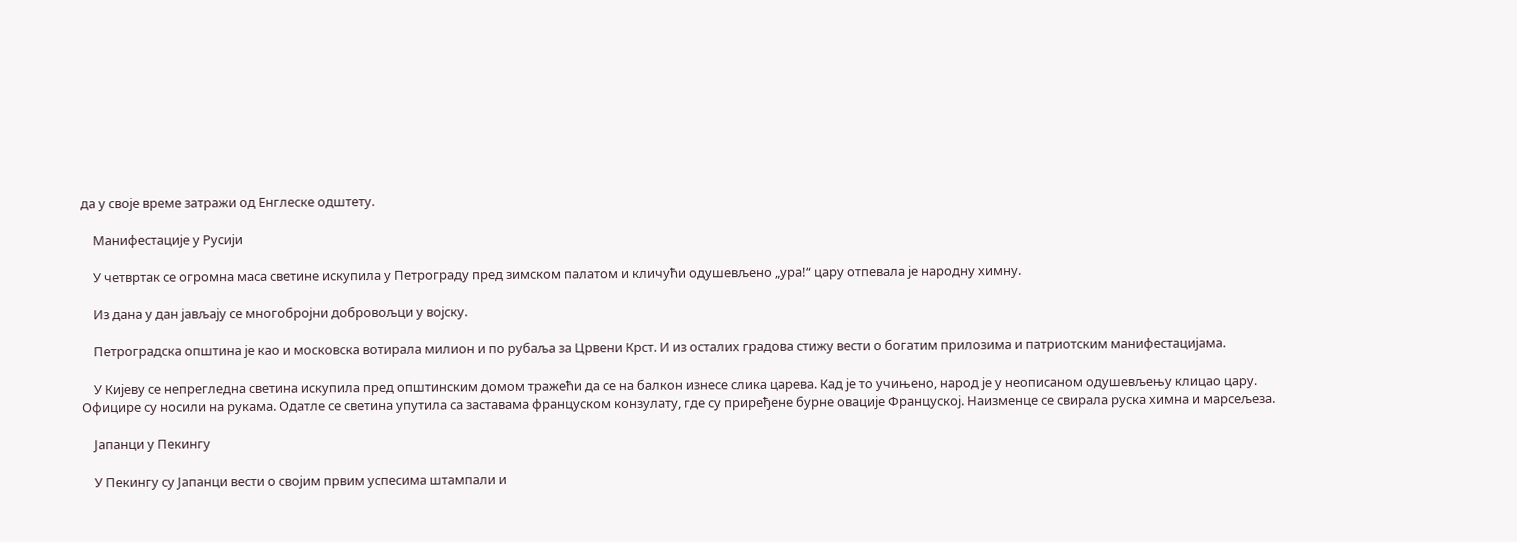да у своје време затражи од Енглеске одштету.

    Манифестације у Русији

    У четвртак се огромна маса светине искупила у Петрограду пред зимском палатом и кличући одушевљено „ура!“ цару отпевала је народну химну.

    Из дана у дан јављају се многобројни добровољци у војску.

    Петроградска општина је као и московска вотирала милион и по рубаља за Црвени Крст. И из осталих градова стижу вести о богатим прилозима и патриотским манифестацијама.

    У Кијеву се непрегледна светина искупила пред општинским домом тражећи да се на балкон изнесе слика царева. Кад је то учињено, народ је у неописаном одушевљењу клицао цару. Официре су носили на рукама. Одатле се светина упутила са заставама француском конзулату, где су приређене бурне овације Француској. Наизменце се свирала руска химна и марсељеза.

    Јапанци у Пекингу

    У Пекингу су Јапанци вести о својим првим успесима штампали и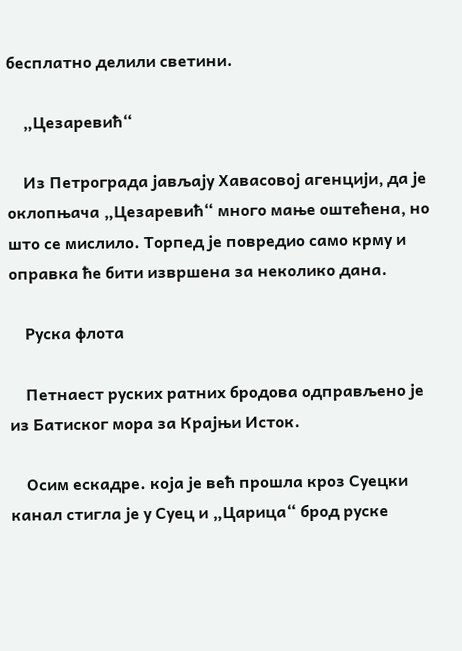бесплатно делили светини.

    „Цезаревић“

    Из Петрограда јављају Хавасовој агенцији, да је оклопњача „Цезаревић“ много мање оштећена, но што се мислило. Торпед је повредио само крму и оправка ће бити извршена за неколико дана.

    Руска флота

    Петнаест руских ратних бродова одправљено је из Батиског мора за Крајњи Исток.

    Осим ескадре. која је већ прошла кроз Суецки канал стигла је у Суец и „Царица“ брод руске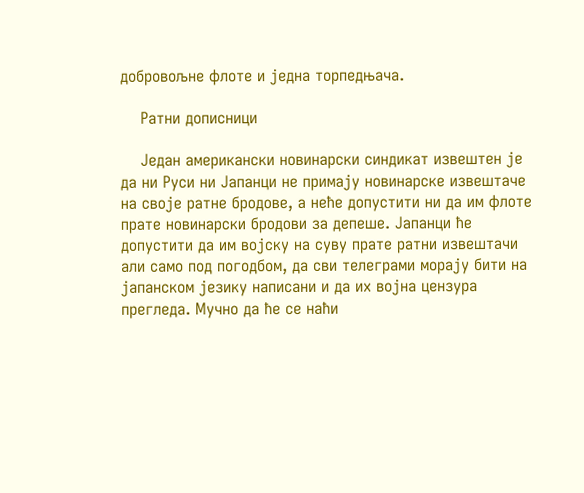добровољне флоте и једна торпедњача.

    Ратни дописници

    Један американски новинарски синдикат извештен је да ни Руси ни Јапанци не примају новинарске извештаче на своје ратне бродове, а неће допустити ни да им флоте прате новинарски бродови за депеше. Јапанци ће допустити да им војску на суву прате ратни извештачи али само под погодбом, да сви телеграми морају бити на јапанском језику написани и да их војна цензура прегледа. Мучно да ће се наћи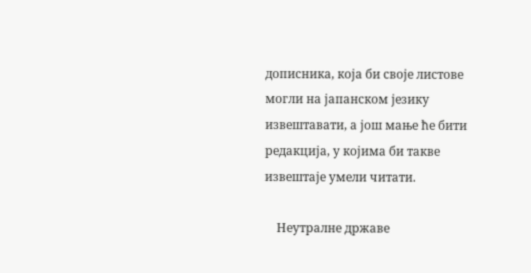дописника, која би своје листове могли на јапанском језику извештавати, а још мање ће бити редакција, у којима би такве извештаје умели читати.

    Неутралне државе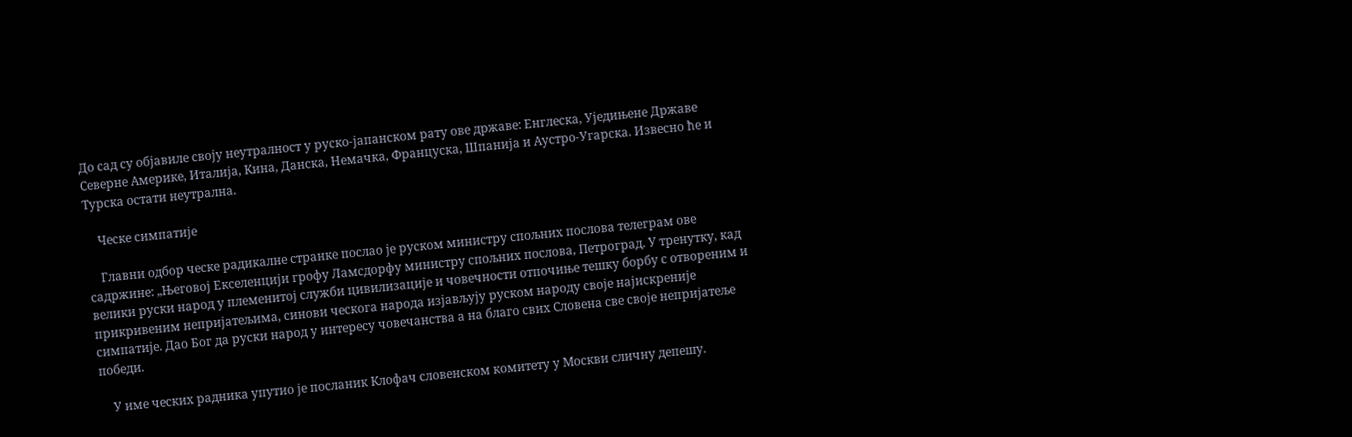До сад су објавиле своју неутралност у руско-јапанском рату ове државе: Енглеска, Уједињене Државе Северне Америке, Италија, Кина, Данска, Немачка, Француска, Шпанија и Аустро-Угарска. Извесно ће и Турска остати неутрална.

    Ческе симпатије

    Главни одбор ческе радикалне странке послао је руском министру спољних послова телеграм ове садржине: „Његовој Екселенцији грофу Ламсдорфу министру спољних послова, Петроград. У тренутку, кад велики руски народ у племенитој служби цивилизације и човечности отпочиње тешку борбу с отвореним и прикривеним непријатељима, синови ческога народа изјављују руском народу своје најискреније симпатије. Дао Бог да руски народ у интересу човечанства а на благо свих Словена све своје непријатеље победи.

    У име ческих радника упутио је посланик Клофач словенском комитету у Москви сличну депешу.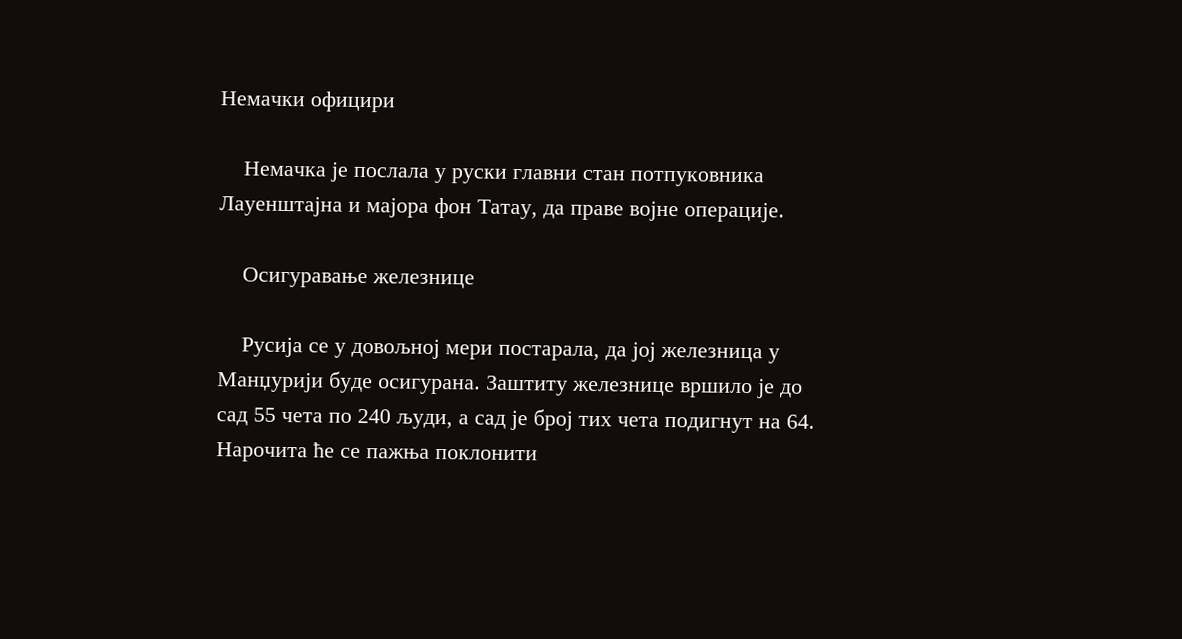Немачки официри

    Немачка је послала у руски главни стан потпуковника Лауенштајна и мајора фон Татау, да праве војне операције.

    Осигуравање железнице

    Русија се у довољној мери постарала, да јој железница у Манџурији буде осигурана. Заштиту железнице вршило је до сад 55 чета по 240 људи, а сад је број тих чета подигнут на 64. Нарочита ће се пажња поклонити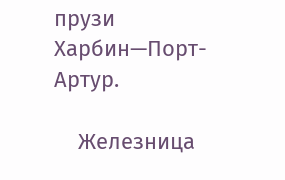прузи Харбин—Порт-Артур.

    Железница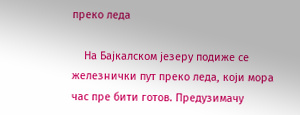преко леда

    На Бајкалском језеру подиже се железнички пут преко леда, који мора час пре бити готов. Предузимачу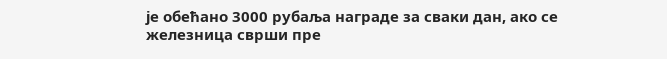је обећано 3000 рубаља награде за сваки дан, ако се железница сврши пре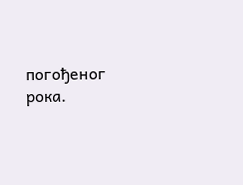погођеног рока.